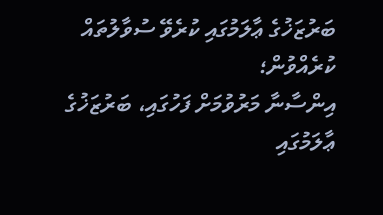ބަރުޒަޚުގެ ޢާލަމުގައި ކުރެވޭ ސުވާލުތައް ކުރެއްވުން؛
އިންސާނާ މަރުވުމަށް ފަހުގައި، ބަރުޒަޚުގެ ޢާލަމުގައި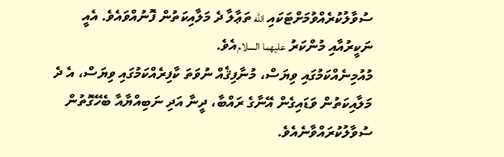ސުވާލުކުރެއްވުމަށްޓަކައި الله ތަޢާލާ ދެ މަލާއިކަތުން ފޮނުއްވައެވެ. އެއީ ނަކީރުއާއި މުންކަރު عليهما السلامއެވެ.
މުއުމިނެއްކަމުގައި ވިޔަސް، މުނާފިޤެއް ނުވަތަ ކާފިރެއްކަމުގައި ވިޔަސް، އެ ދެ މަލާއިކަތުން ވަޑައިގެން އޭނާގެ ރައްބާ، ދީނާ އަދި ނަބިއްޔާއާ ބެހޭގޮތުން ސުވާލުކުރައްވާނެއެވެ.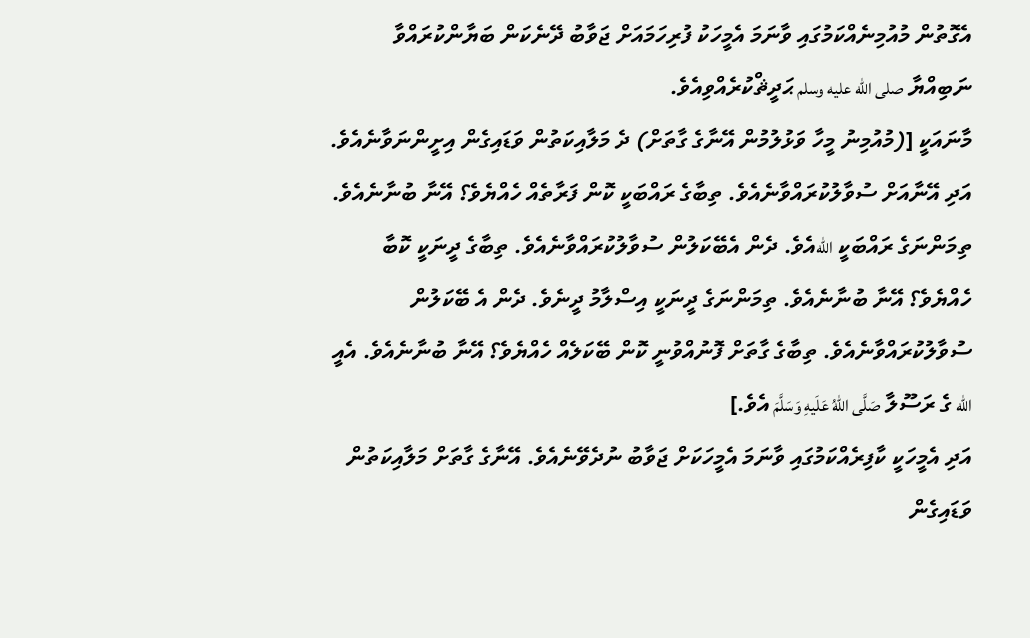އެގޮތުން މުއުމިނެއްކަމުގައި ވާނަމަ އެމީހަކު ފުރިހަމައަށް ޖަވާބު ދޭނެކަން ބަޔާންކުރައްވާ ނަބިއްޔާ صلى الله عليه وسلم ޙަދީޘްކުރެއްވިއެވެ.
މާނައަކީ [(މުއުމިނު މީހާ ވަޅުލުމުން އޭނާގެ ގާތަށް) ދެ މަލާއިކަތުން ވަޑައިގެން އިށީންނަވާނެއެވެ. އަދި އޭނާއަށް ސުވާލުކުރައްވާނެއެވެ. ތިބާގެ ރައްބަކީ ކޮން ފަރާތެއް ހެއްޔެވެ؟ އޭނާ ބުނާނެއެވެ. ތިމަންނަގެ ރައްބަކީ اللهއެވެ. ދެން އެބޭކަލުން ސުވާލުކުރައްވާނެއެވެ. ތިބާގެ ދީނަކީ ކޮބާ ހެއްޔެވެ؟ އޭނާ ބުނާނެއެވެ. ތިމަންނަގެ ދީނަކީ އިސްލާމު ދީނެވެ. ދެން އެ ބޭކަލުން ސުވާލުކުރައްވާނެއެވެ. ތިބާގެ ގާތަށް ފޮނުއްވުނީ ކޮން ބޭކަލެއް ހެއްޔެވެ؟ އޭނާ ބުނާނެއެވެ. އެއީ الله ގެ ރަސޫލާ صَلَّى اللهُ عَلَيهِ وَسَلَّمَ އެވެ.]
އަދި އެމީހަކީ ކާފިރެއްކަމުގައި ވާނަމަ އެމީހަކަށް ޖަވާބު ނުދެވޭނެއެވެ. އޭނާގެ ގާތަށް މަލާއިކަތުން ވަޑައިގެން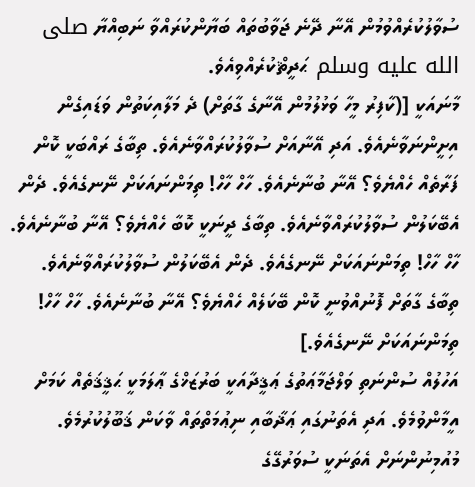ސުވާލުކުރެއްވުމުން އޭނާ ދޭނެ ޖަވާބުތައް ބަޔާންކުރައްވާ ނަބިއްޔާ صلى الله عليه وسلم ޙަދީޘްކުރެއްވިއެވެ.
މާނައަކީ [(ކާފިރު މީހާ ވަޅުލުމުން އޭނާގެ ގާތަށް) ދެ މަލާއިކަތުން ވަޑައިގެން އިށީންނަވާނެއެވެ. އަދި އޭނާއަށް ސުވާލުކުރައްވާނެއެވެ. ތިބާގެ ރައްބަކީ ކޮން ފަރާތެއް ހެއްޔެވެ؟ އޭނާ ބުނާނެއެވެ. ހާހް ހާހް! ތިމަންނައަކަށް ނޭނގެއެވެ. ދެން އެބޭކަލުން ސުވާލުކުރައްވާނެއެވެ. ތިބާގެ ދީނަކީ ކޮބާ ހެއްޔެވެ؟ އޭނާ ބުނާނެއެވެ. ހާހް ހާހް! ތިމަންނައަކަށް ނޭނގެއެވެ. ދެން އެބޭކަލުން ސުވާލުކުރައްވާނެއެވެ. ތިބާގެ ގާތަށް ފޮނުއްވުނީ ކޮން ބޭކަލެއް ހެއްޔެވެ؟ އޭނާ ބުނާނެއެވެ. ހާހް ހާހް! ތިމަންނައަކަށް ނޭނގެއެވެ.]
އަހުލުއް ސުންނަތި ވަލްޖަމާޢަތުގެ ޢަޤީދާއަކީ ބަރުޒަޚްގެ ޢާލަމަކީ ޙަޤީޤަތެއް ކަމަށް އީމާންވުމެވެ. އަދި އެތަނުގައި ޢަޛާބާއި ނިޢުމަތްތައް ވާކަން ޤަބޫލުކުރުމެވެ. މުއުމިނުންނަށް އެތަނަކީ ސުވަރުގޭގެ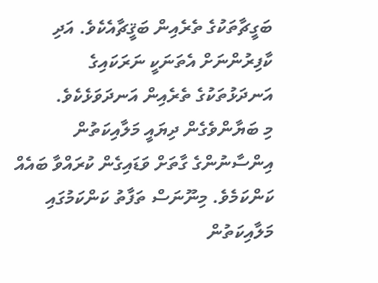ބަގީޗާތަކުގެ ތެރެއިން ބަޤީޗާއެކެވެ. އަދި ކާފިރުންނަށް އެތަނަކީ ނަރަކައިގެ އަނދަޅުތަކުގެ ތެރެއިން އަނދަވަޅެކެވެ.
މި ބަޔާންވެގެން ދިޔައީ މަލާއިކަތުން އިންސާނުންގެ ގާތަށް ވަޑައިގެން ކުރައްވާ ބައެއް ކަންކަމެވެ. މިނޫނަސް ތަފާތު ކަންކަމުގައި މަލާއިކަތުން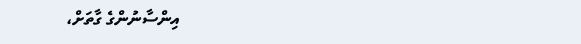އިންސާނުންގެ ގާތަށް،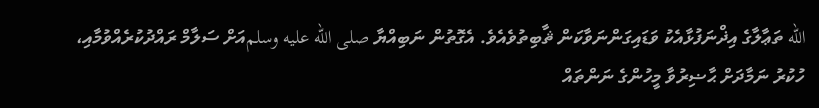الله ތަޢާލާގެ އިޛްނަފުޅާއެކު ވަޑައިގަންނަވާކަން ޘާބިތުވެއެވެ. އެގޮތުން ނަބިއްޔާ صلى الله عليه وسلمއަށް ސަލާމް ރައްދުކުރެއްވުމާއި، ހުކުރު ނަމާދަށް ޙާޟިރުވާ މީހުންގެ ނަންތައް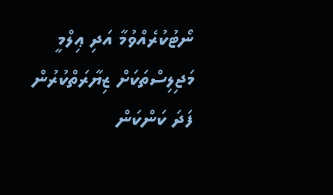ނޯޓުކުރެއްވުމާ އަދި ޢިލްމީ މަޖިލިސްތަކަށް ޒިޔާރަތްކުރުން ފަދަ ކަންކަން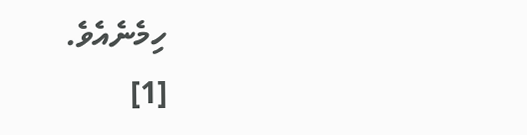ހިމެނެއެވެ.
[1]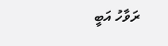ރަވާހު އަބީ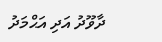ދާވޫދު އަދި އަޙްމަދު